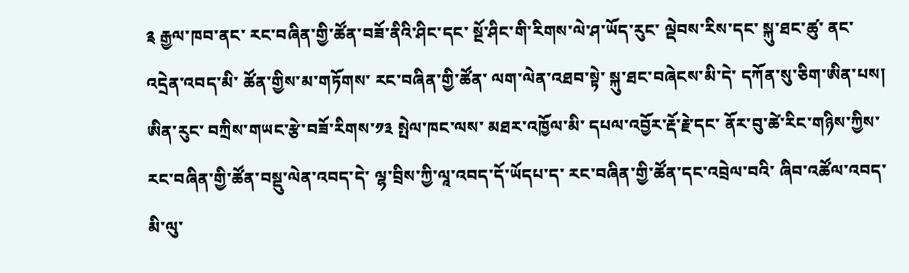༉ རྒྱལ་ཁབ་ནང་ རང་བཞིན་གྱི་ཚོན་བཟོ་ནིའི་ཤིང་དང་ སྔོ་ཤིང་གི་རིགས་ལེ་ཤ་ཡོད་རུང་ ལྡེབས་རིས་དང་ སྐུ་ཐང་ཚུ་ ནང་འདྲེན་འབད་མི་ ཚོན་གྱིས་མ་གཏོགས་ རང་བཞིན་གྱི་ཚོན་ ལག་ལེན་འཐབ་སྟེ་ སྐུ་ཐང་བཞེངས་མི་དེ་ དཀོན་སུ་ཅིག་ཨིན་པས།
ཨིན་རུང་ བཀྲིས་གཡང་རྩེ་བཟོ་རིགས་༡༣ སྤེལ་ཁང་ལས་ མཐར་འཁྱོལ་མི་ དཔལ་འབྱོར་རྡོ་རྗེ་དང་ ནོར་བུ་ཚེ་རིང་གཉིས་ཀྱིས་ རང་བཞིན་གྱི་ཚོན་བསྡུ་ལེན་འབད་དེ་ ལྷ་བྲིས་ཀྱི་ལཱ་འབད་དོ་ཡོདཔ་ད་ རང་བཞིན་གྱི་ཚོན་དང་འབྲེལ་བའི་ ཞིབ་འཚོལ་འབད་མི་ལུ་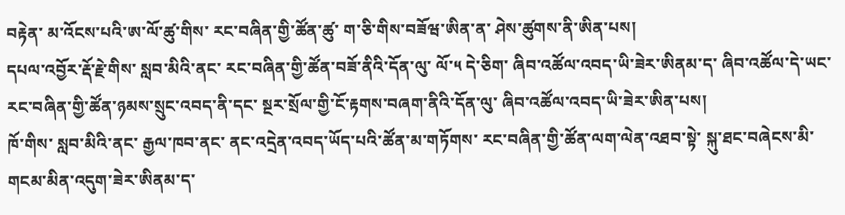བརྟེན་ མ་འོངས་པའི་ཨ་ལོ་ཚུ་གིས་ རང་བཞིན་གྱི་ཚོན་ཚུ་ ག་ཅི་གིས་བཟོཝ་ཨིན་ན་ ཤེས་ཚུགས་ནི་ཨིན་པས།
དཔལ་འབྱོར་རྡོ་རྗེ་གིས་ སླབ་མིའི་ནང་ རང་བཞིན་གྱི་ཚོན་བཟོ་ནིའི་དོན་ལུ་ ལོ་༥ དེ་ཅིག་ ཞིབ་འཚོལ་འབད་ཡི་ཟེར་ཨིནམ་ད་ ཞིབ་འཚོལ་དེ་ཡང་ རང་བཞིན་གྱི་ཚོན་ཉམས་སྲུང་འབད་ནི་དང་ སྔར་སྲོལ་གྱི་ངོ་རྟགས་བཞག་ནིའི་དོན་ལུ་ ཞིབ་འཚོལ་འབད་ཡི་ཟེར་ཨིན་པས།
ཁོ་གིས་ སླབ་མིའི་ནང་ རྒྱལ་ཁབ་ནང་ ནང་འདྲེན་འབད་ཡོད་པའི་ཚོན་མ་གཏོགས་ རང་བཞིན་གྱི་ཚོན་ལག་ལེན་འཐབ་སྟེ་ སྐུ་ཐང་བཞེངས་མི་ གངམ་མིན་འདུག་ཟེར་ཨིནམ་ད་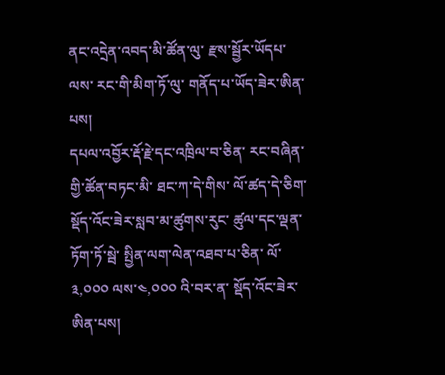ནང་འདྲེན་འབད་མི་ཚོན་ལུ་ རྫས་སྦྱོར་ཡོདཔ་ལས་ རང་གི་མིག་ཏོ་ལུ་ གནོད་པ་ཡོད་ཟེར་ཨིན་པས།
དཔལ་འབྱོར་རྡོ་རྗེ་དང་འཁྲིལ་བ་ཅིན་ རང་བཞིན་གྱི་ཚོན་བཏང་མི་ ཐང་ཀ་དེ་གིས་ ལོ་ཚད་དེ་ཅིག་སྡོད་འོང་ཟེར་སླབ་མ་ཚུགས་རུང་ ཚུལ་དང་ལྡན་ཏོག་ཏོ་སྦེ་ སྤྱིན་ལག་ལེན་འཐབ་པ་ཅིན་ ལོ་༣,༠༠༠ ལས་༤,༠༠༠ འི་བར་ན་ སྡོད་འོང་ཟེར་ཨིན་པས།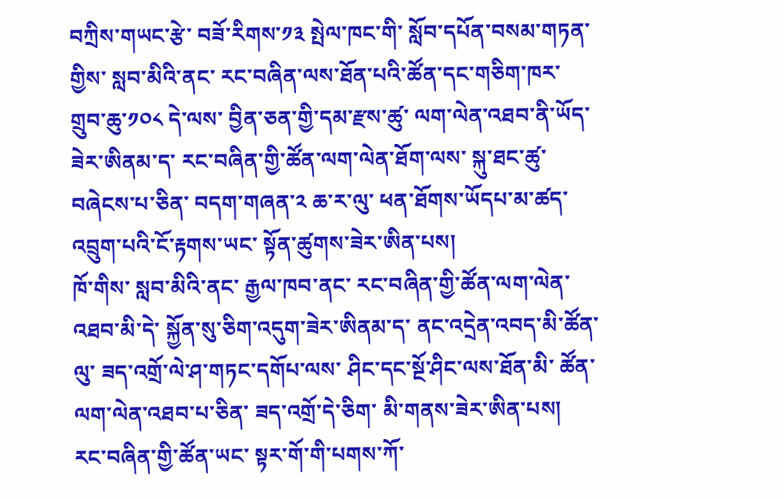བཀྲིས་གཡང་རྩེ་ བཟོ་རིགས་༡༣ སྤེལ་ཁང་གི་ སློབ་དཔོན་བསམ་གཏན་གྱིས་ སླབ་མིའི་ནང་ རང་བཞིན་ལས་ཐོན་པའི་ཚོན་དང་གཅིག་ཁར་ གྲུབ་ཆུ་༡༠༨ དེ་ལས་ བྱིན་ཅན་གྱི་དམ་རྫས་ཚུ་ ལག་ལེན་འཐབ་ནི་ཡོད་ཟེར་ཨིནམ་ད་ རང་བཞིན་གྱི་ཚོན་ལག་ལེན་ཐོག་ལས་ སྐུ་ཐང་ཚུ་བཞེངས་པ་ཅིན་ བདག་གཞན་༢ ཆ་ར་ལུ་ ཕན་ཐོགས་ཡོདཔ་མ་ཚད་ འབྲུག་པའི་ངོ་རྟགས་ཡང་ སྟོན་ཚུགས་ཟེར་ཨིན་པས།
ཁོ་གིས་ སླབ་མིའི་ནང་ རྒྱལ་ཁབ་ནང་ རང་བཞིན་གྱི་ཚོན་ལག་ལེན་འཐབ་མི་དེ་ སྐྱོན་སུ་ཅིག་འདུག་ཟེར་ཨིནམ་ད་ ནང་འདྲེན་འབད་མི་ཚོན་ལུ་ ཟད་འགྲོ་ལེ་ཤ་གཏང་དགོཔ་ལས་ ཤིང་དང་སྔོ་ཤིང་ལས་ཐོན་མི་ ཚོན་ལག་ལེན་འཐབ་པ་ཅིན་ ཟད་འགྲོ་དེ་ཅིག་ མི་གནས་ཟེར་ཨིན་པས།
རང་བཞིན་གྱི་ཚོན་ཡང་ སྟར་གོ་གི་པགས་ཀོ་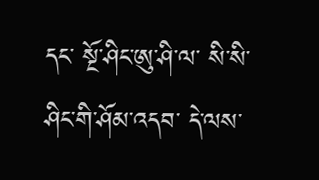དང་ སྔོ་ཤིང་ཨུ་ཤི་ལ་ སི་སི་ཤིང་གི་ཤོམ་འདབ་ དེ་ལས་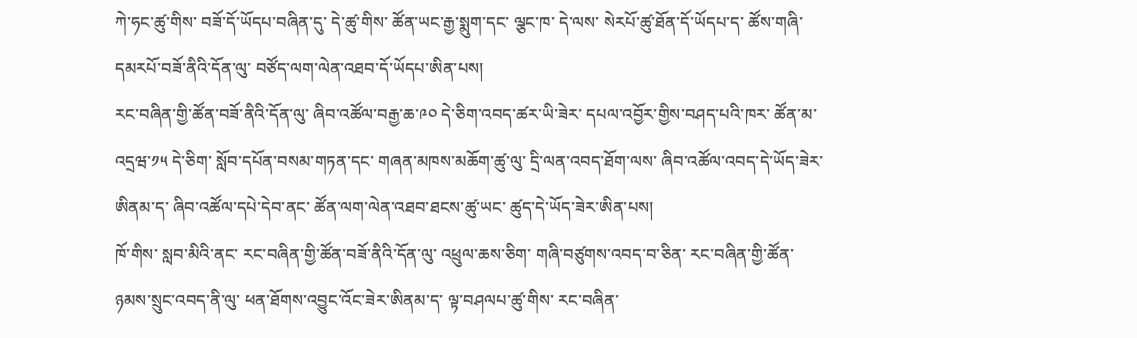ཀེ་ཧང་ཚུ་གིས་ བཟོ་དོ་ཡོདཔ་བཞིན་དུ་ དེ་ཚུ་གིས་ ཚོན་ཡང་རྒྱ་སྨུག་དང་ ལྕང་ཁ་ དེ་ལས་ སེརཔོ་ཚུ་ཐོན་དོ་ཡོདཔ་ད་ ཚོས་གཞི་དམརཔོ་བཟོ་ནིའི་དོན་ལུ་ བཙོད་ལག་ལེན་འཐབ་དོ་ཡོདཔ་ཨིན་པས།
རང་བཞིན་གྱི་ཚོན་བཟོ་ནིའི་དོན་ལུ་ ཞིབ་འཚོལ་བརྒྱ་ཆ་༩༠ དེ་ཅིག་འབད་ཚར་ཡི་ཟེར་ དཔལ་འབྱོར་གྱིས་བཤད་པའི་ཁར་ ཚོན་མ་འདྲཝ་༡༥ དེ་ཅིག་ སློབ་དཔོན་བསམ་གཏན་དང་ གཞན་མཁས་མཆོག་ཚུ་ལུ་ དྲི་ལན་འབད་ཐོག་ལས་ ཞིབ་འཚོལ་འབད་དེ་ཡོད་ཟེར་ཨིནམ་ད་ ཞིབ་འཚོལ་དཔེ་དེབ་ནང་ ཚོན་ལག་ལེན་འཐབ་ཐངས་ཚུ་ཡང་ ཚུད་དེ་ཡོད་ཟེར་ཨིན་པས།
ཁོ་གིས་ སླབ་མིའི་ནང་ རང་བཞིན་གྱི་ཚོན་བཟོ་ནིའི་དོན་ལུ་ འཕྲུལ་ཆས་ཅིག་ གཞི་བཙུགས་འབད་བ་ཅིན་ རང་བཞིན་གྱི་ཚོན་ཉམས་སྲུང་འབད་ནི་ལུ་ ཕན་ཐོགས་འབྱུང་འོང་ཟེར་ཨིནམ་ད་ ལྟ་བཤལཔ་ཚུ་གིས་ རང་བཞིན་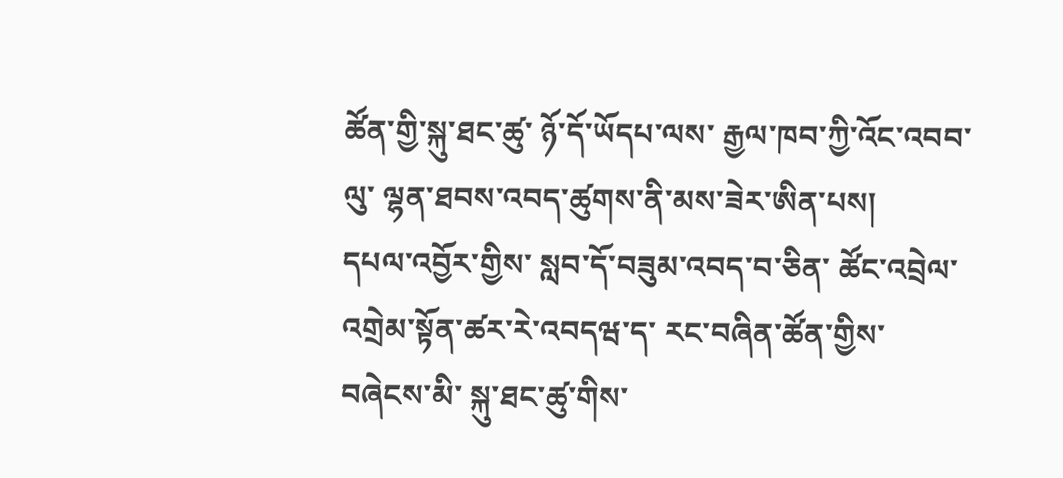ཚོན་གྱི་སྐུ་ཐང་ཚུ་ ཉོ་དོ་ཡོདཔ་ལས་ རྒྱལ་ཁབ་ཀྱི་འོང་འབབ་ལུ་ ལྷན་ཐབས་འབད་ཚུགས་ནི་མས་ཟེར་ཨིན་པས།
དཔལ་འབྱོར་གྱིས་ སླབ་དོ་བཟུམ་འབད་བ་ཅིན་ ཚོང་འབྲེལ་འགྲེམ་སྟོན་ཚར་རེ་འབདཝ་ད་ རང་བཞིན་ཚོན་གྱིས་བཞེངས་མི་ སྐུ་ཐང་ཚུ་གིས་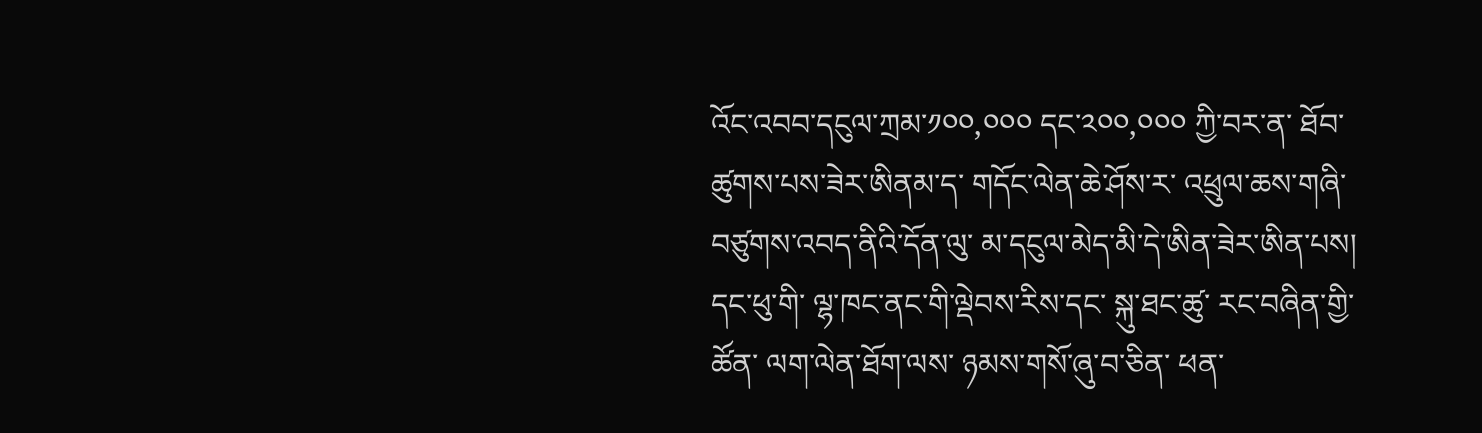འོང་འབབ་དངུལ་ཀྲམ་༡༠༠,༠༠༠ དང་༢༠༠,༠༠༠ ཀྱི་བར་ན་ ཐོབ་ཚུགས་པས་ཟེར་ཨིནམ་ད་ གདོང་ལེན་ཆེ་ཤོས་ར་ འཕྲུལ་ཆས་གཞི་བཙུགས་འབད་ནིའི་དོན་ལུ་ མ་དངུལ་མེད་མི་དེ་ཨིན་ཟེར་ཨིན་པས།
དང་ཕུ་གི་ ལྷ་ཁང་ནང་གི་ལྡེབས་རིས་དང་ སྐུ་ཐང་ཚུ་ རང་བཞིན་གྱི་ཚོན་ ལག་ལེན་ཐོག་ལས་ ཉམས་གསོ་ཞུ་བ་ཅིན་ ཕན་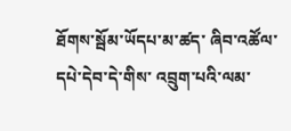ཐོགས་སྦོམ་ཡོདཔ་མ་ཚད་ ཞིབ་འཚོལ་དཔེ་དེབ་དེ་གིས་ འབྲུག་པའི་ལམ་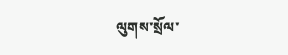ལུགས་སྲོལ་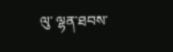ལུ་ ལྷན་ཐབས་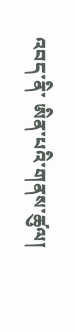འབད་ནི་ ཨིན་པའི་གནས་ཚུལ།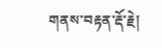གནས་བརྟན་རྡོ་རྗེ།